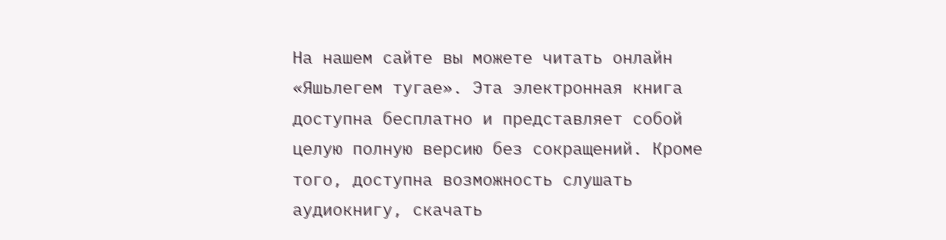На нашем сайте вы можете читать онлайн «Яшьлегем тугае». Эта электронная книга доступна бесплатно и представляет собой целую полную версию без сокращений. Кроме того, доступна возможность слушать аудиокнигу, скачать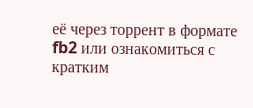её через торрент в формате fb2 или ознакомиться с кратким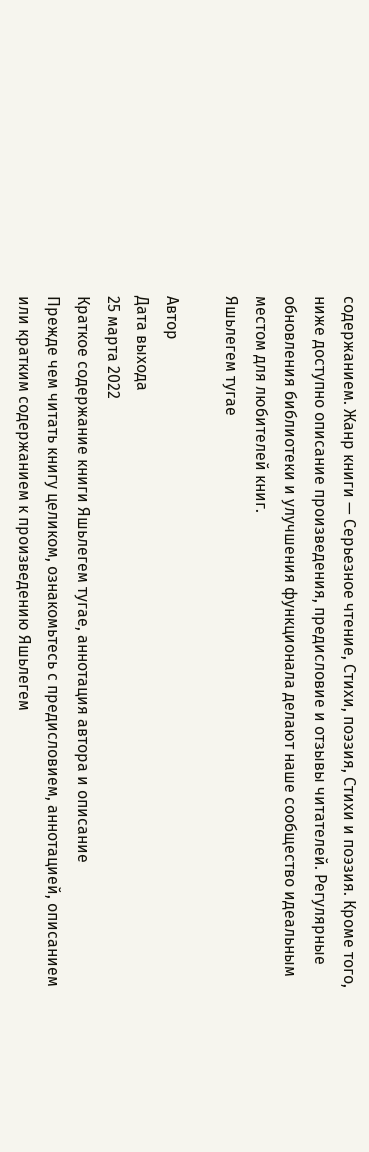содержанием. Жанр книги — Серьезное чтение, Cтихи, поэзия, Стихи и поэзия. Кроме того, ниже доступно описание произведения, предисловие и отзывы читателей. Регулярные обновления библиотеки и улучшения функционала делают наше сообщество идеальным местом для любителей книг.
Яшьлегем тугае

Автор
Дата выхода
25 марта 2022
Краткое содержание книги Яшьлегем тугае, аннотация автора и описание
Прежде чем читать книгу целиком, ознакомьтесь с предисловием, аннотацией, описанием или кратким содержанием к произведению Яшьлегем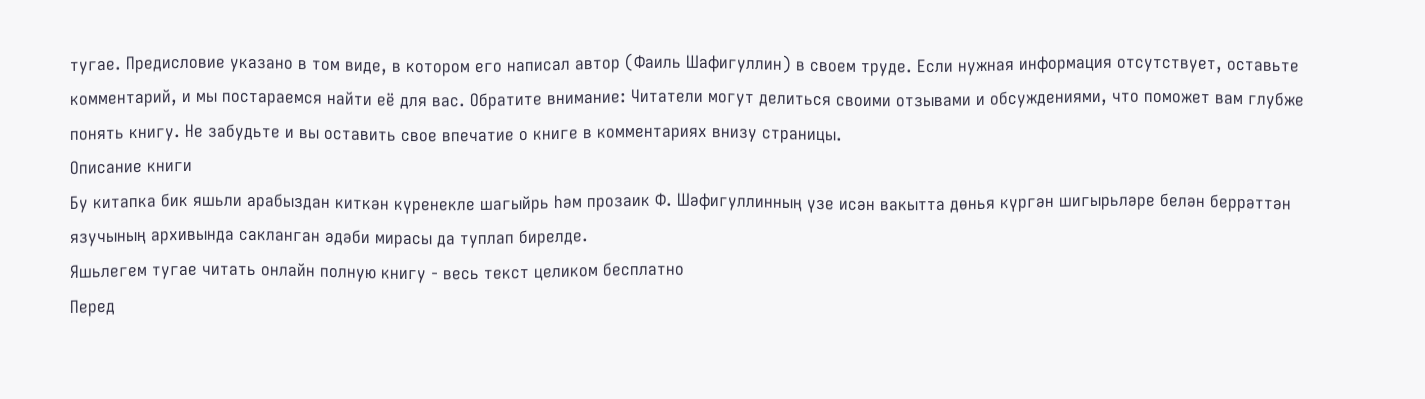тугае. Предисловие указано в том виде, в котором его написал автор (Фаиль Шафигуллин) в своем труде. Если нужная информация отсутствует, оставьте комментарий, и мы постараемся найти её для вас. Обратите внимание: Читатели могут делиться своими отзывами и обсуждениями, что поможет вам глубже понять книгу. Не забудьте и вы оставить свое впечатие о книге в комментариях внизу страницы.
Описание книги
Бу китапка бик яшьли арабыздан киткән күренекле шагыйрь һәм прозаик Ф. Шәфигуллинның үзе исән вакытта дөнья күргән шигырьләре белән беррәттән язучының архивында сакланган әдәби мирасы да туплап бирелде.
Яшьлегем тугае читать онлайн полную книгу - весь текст целиком бесплатно
Перед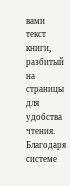вами текст книги, разбитый на страницы для удобства чтения. Благодаря системе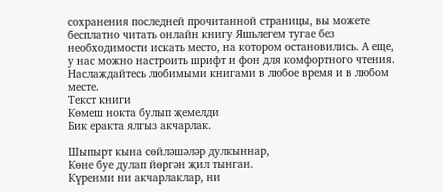сохранения последней прочитанной страницы, вы можете бесплатно читать онлайн книгу Яшьлегем тугае без необходимости искать место, на котором остановились. А еще, у нас можно настроить шрифт и фон для комфортного чтения. Наслаждайтесь любимыми книгами в любое время и в любом месте.
Текст книги
Көмеш нокта булып җемелди
Бик еракта ялгыз акчарлак.

Шыпырт кына сөйләшәләр дулкыннар,
Көне буе дулап йөргән җил тынган.
Күренми ни акчарлаклар, ни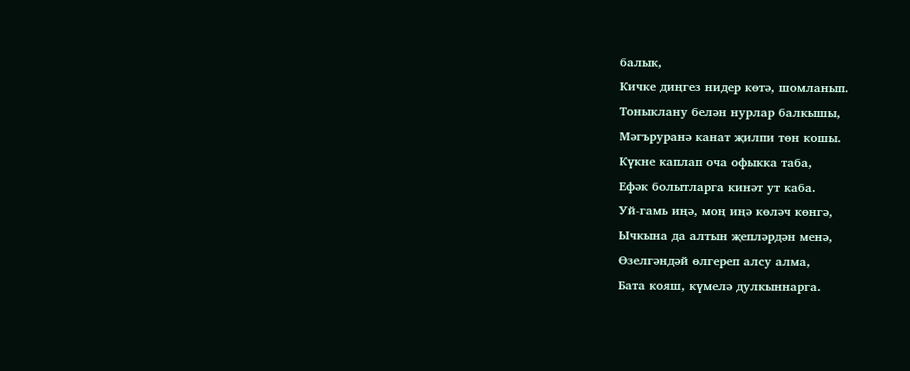балык,
Кичке диңгез нидер көтә, шомланып.
Тоныклану белән нурлар балкышы,
Мәгъруранә канат җилпи төн кошы.
Күкне каплап оча офыкка таба,
Ефәк болытларга кинәт ут каба.
Уй-гамь иңә, моң иңә көләч көнгә,
Ычкына да алтын җепләрдән менә,
Өзелгәндәй өлгереп алсу алма,
Бата кояш, күмелә дулкыннарга.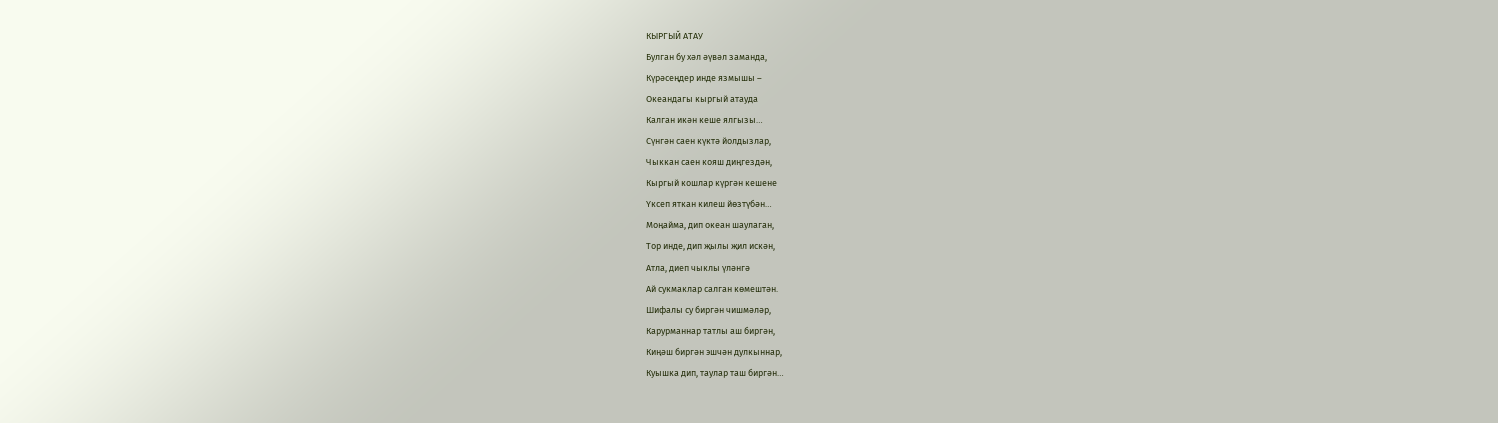КЫРГЫЙ АТАУ
Булган бу хәл әүвәл заманда,
Күрәсеңдер инде язмышы –
Океандагы кыргый атауда
Калган икән кеше ялгызы…
Сүнгән саен күктә йолдызлар,
Чыккан саен кояш диңгездән,
Кыргый кошлар күргән кешене
Үксеп яткан килеш йөзтүбән…
Моңайма, дип океан шаулаган,
Тор инде, дип җылы җил искән,
Атла, диеп чыклы үләнгә
Ай сукмаклар салган көмештән.
Шифалы су биргән чишмәләр,
Карурманнар татлы аш биргән,
Киңәш биргән эшчән дулкыннар,
Куышка дип, таулар таш биргән…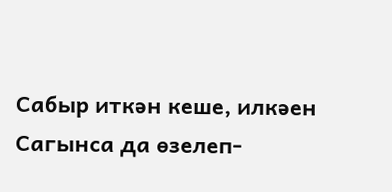Сабыр иткән кеше, илкәен
Сагынса да өзелеп-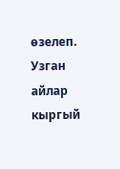өзелеп.
Узган айлар кыргый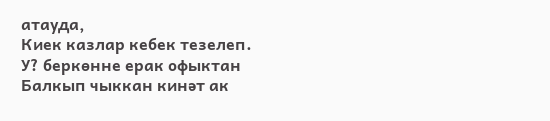атауда,
Киек казлар кебек тезелеп.
У? беркөнне ерак офыктан
Балкып чыккан кинәт ак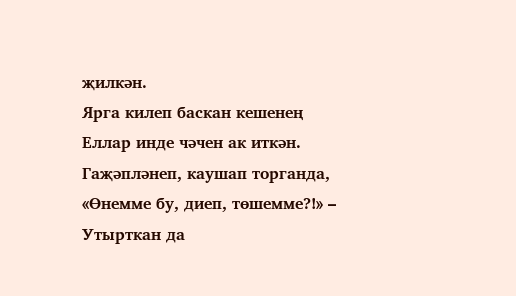җилкән.
Ярга килеп баскан кешенең
Еллар инде чәчен ак иткән.
Гаҗәпләнеп, каушап торганда,
«Өнемме бу, диеп, төшемме?!» –
Утырткан да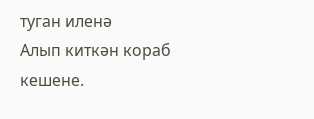туган иленә
Алып киткән кораб кешене.